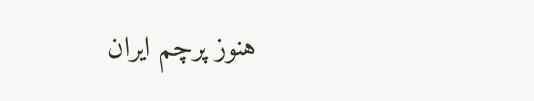هنوز پرچم ایران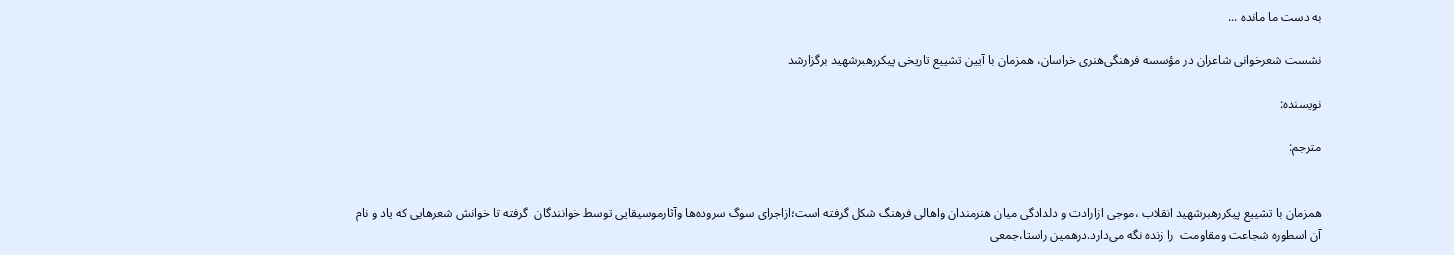به دست ما مانده ...

نشست شعرخوانی شاعران در مؤسسه فرهنگی‌هنری خراسان، همزمان با آیین تشییع تاریخی پیکررهبرشهید برگزارشد

نویسنده:

مترجم:


همزمان با تشییع پیکررهبرشهید انقلاب ،موجی ازارادت و دلدادگی میان هنرمندان واهالی فرهنگ شکل گرفته است؛ازاجرای سوگ سروده‌ها وآثارموسیقایی توسط خوانندگان  گرفته تا خوانش شعرهایی که یاد و نام آن اسطوره شجاعت ومقاومت  را زنده نگه می‌دارد.درهمین راستا،جمعی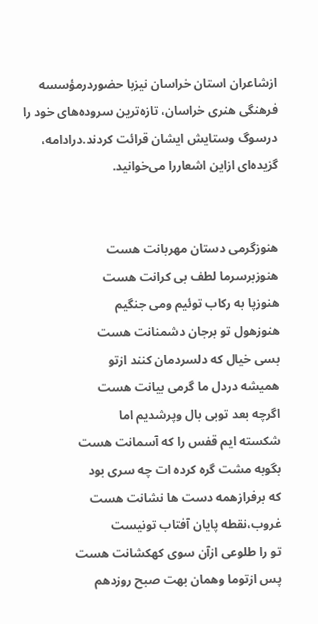ازشاعران استان خراسان نیزبا حضوردرمؤسسه فرهنگی هنری خراسان، تازه‌ترین سروده‌های خود را درسوگ وستایش ایشان قرائت کردند.درادامه، گزیده‌ای ازاین اشعاررا می‌خوانید.


هنوزگرمی دستان مهربانت هست
هنوزبرسرما لطف بی کرانت هست
هنوزپا به رکاب توئیم ومی جنگیم
هنوزهول تو برجان دشمنانت هست
بسی خیال که دلسردمان کنند ازتو
همیشه دردل ما گرمی بیانت هست
اگرچه بعد توبی بال وپرشدیم اما
شکسته ایم قفس را که آسمانت هست
بگوبه مشت گره کرده ات چه سری بود
که برفرازهمه دست ها نشانت هست
غروب،نقطه پایان آفتاب تونیست
تو را طلوعی ازآن سوی کهکشانت هست
پس ازتوما وهمان بهت صبح روزدهم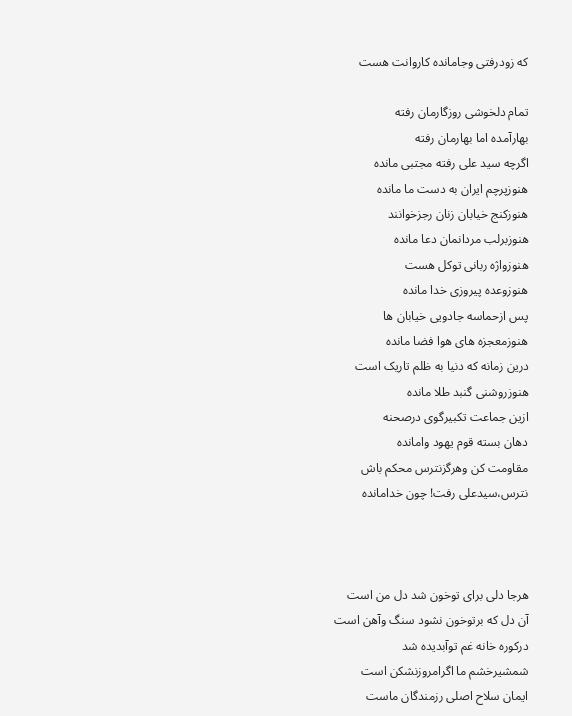که زودرفتی وجامانده کاروانت هست

تمام دلخوشی روزگارمان رفته
بهارآمده اما بهارمان رفته
اگرچه سید علی رفته مجتبی مانده
هنوزپرچم ایران به دست ما مانده
هنوزکنج خیابان زنان رجزخوانند
هنوزبرلب مردانمان دعا مانده
هنوزواژه ربانی توکل هست
هنوزوعده پیروزی خدا مانده
پس ازحماسه جادویی خیابان ها
هنوزمعجزه های هوا فضا مانده
درین زمانه که دنیا به ظلم تاریک است
هنوزروشنی گنبد طلا مانده
ازین جماعت تکبیرگوی درصحنه
دهان بسته قوم یهود وامانده
مقاومت کن وهرگزنترس محکم باش
نترس،سیدعلی رفت! چون خدامانده



هرجا دلی برای توخون شد دل من است
آن دل که برتوخون نشود سنگ وآهن است
درکوره خانه غم توآبدیده شد
شمشیرخشم ما اگرامروزنشکن است
ایمان سلاح اصلی رزمندگان ماست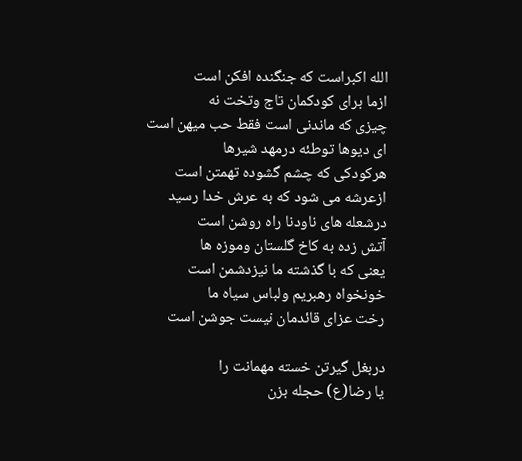الله اکبراست که جنگنده افکن است
ازما برای کودکمان تاج وتخت نه
چیزی که ماندنی است فقط حب میهن است
ای دیوها توطئه درمهد شیرها
هرکودکی که چشم گشوده تهمتن است
ازعرشه می شود که به عرش خدا رسید
درشعله های ناودنا راه روشن است
آتش زده به کاخ گلستان وموزه ها
یعنی که با گذشته ما نیزدشمن است
خونخواه رهبریم ولباس سیاه ما
رخت عزای قائدمان نیست جوشن است

دربغل گیرتن خسته مهمانت را
یا رضا(ع) حجله بزن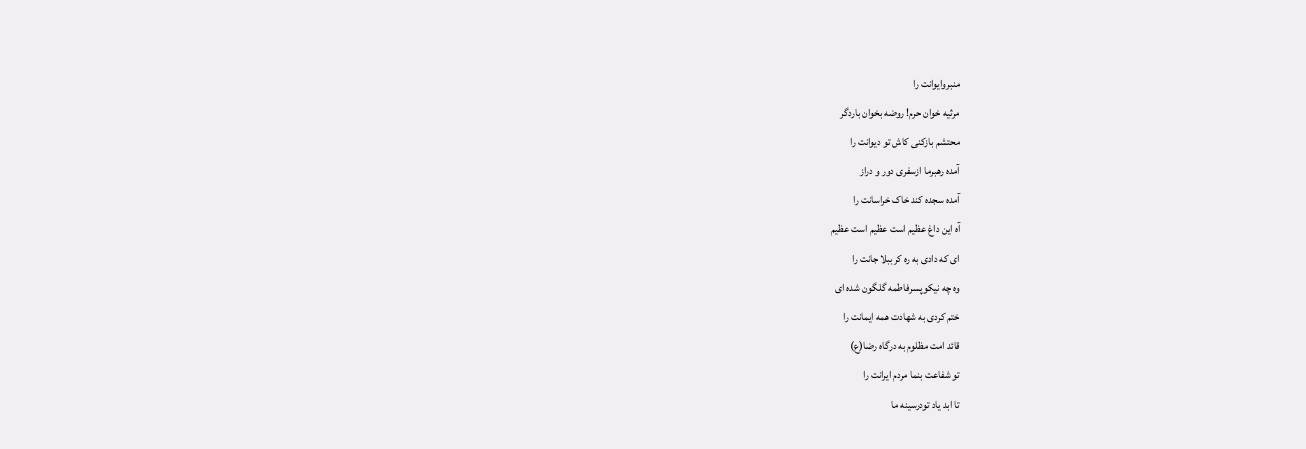منبروایوانت را
مرثیه خوان حرم! روضه بخوان باردگر
محتشم بازکنی کاش تو دیوانت را
آمده رهبرما ازسفری دور و دراز
آمده سجده کند خاک خراسانت را
آه این داغ عظیم است عظیم است عظیم
ای که دادی به ره کرببلا جانت را
وه چه نیکوپسرفاطمه گلگون شده ای
ختم کردی به شهادت همه ایمانت را
قائد امت مظلوم به درگاه رضا(ع)
تو شفاعت بنما مردم ایرانت را
تا ابد یاد تودرسینه ما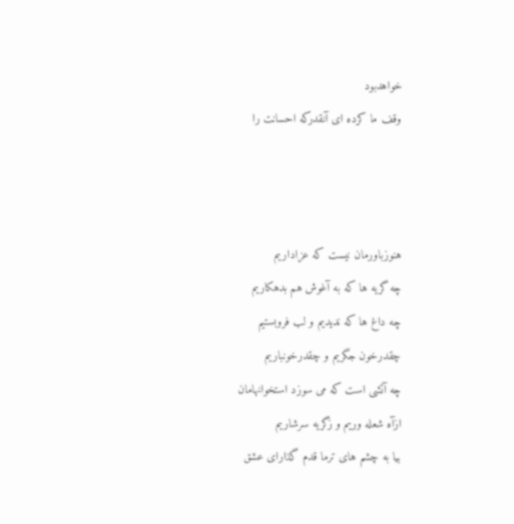خواهدبود
وقف ما کرده ای آنقدرکه احسانت را



هنوزباورمان نیست که عزاداریم
چه گریه ها که به آغوش هم بدهکاریم
چه داغ ها که ندیدیم و لب فروبستیم
چقدرخون جگریم و چقدرخونباریم
چه آتشی است که می سوزد استخوانهامان
ازآه شعله وریم و زگریه سرشاریم
بیا به چشم های ترما قدم گذارای عشق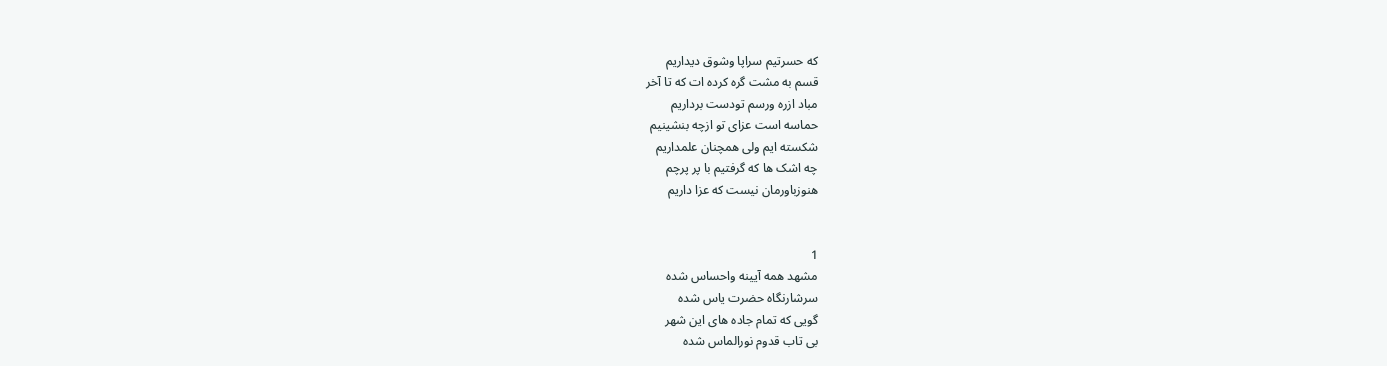که حسرتیم سراپا وشوق دیداریم
قسم به مشت گره کرده ات که تا آخر
مباد ازره ورسم تودست برداریم
حماسه است عزای تو ازچه بنشینیم
شکسته ایم ولی همچنان علمداریم
چه اشک ها که گرفتیم با پر پرچم
هنوزباورمان نیست که عزا داریم


1
مشهد همه آیینه واحساس شده
سرشارنگاه حضرت یاس شده
گویی که تمام جاده های این شهر
بی تاب قدوم نورالماس شده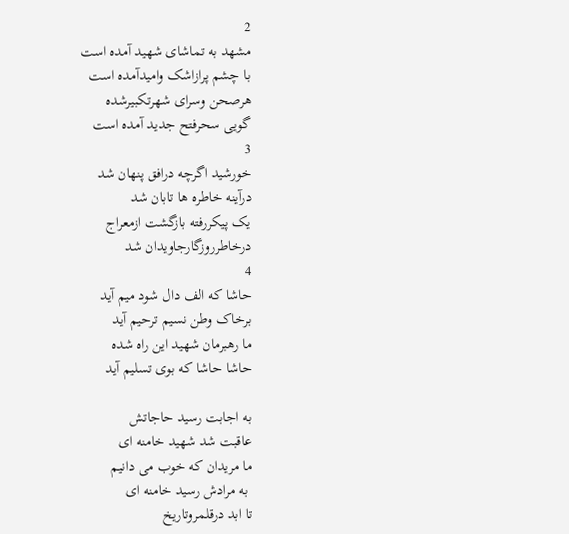2
مشهد به تماشای شهید آمده است
با چشم پرازاشک وامیدآمده است
هرصحن وسرای شهرتکبیرشده
گویی سحرفتح جدید آمده است
3
خورشید اگرچه درافق پنهان شد
درآینه خاطره ها تابان شد
یک پیکررفته بازگشت ازمعراج
درخاطرروزگارجاویدان شد
4
حاشا که الف دال شود میم آید
برخاک وطن نسیم ترحیم آید
ما رهبرمان شهید این راه شده
حاشا حاشا که بوی تسلیم آید

به اجابت رسید حاجاتش
عاقبت شد شهید خامنه ای
ما مریدان که خوب می دانیم
 به مرادش رسید خامنه ای
تا ابد درقلمروتاریخ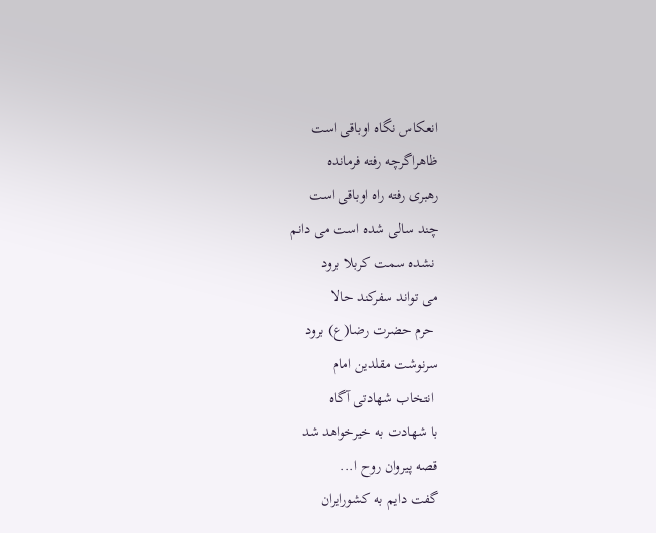انعکاس نگاه اوباقی است
ظاهراگرچه رفته فرمانده
رهبری رفته راه اوباقی است
چند سالی شده است می دانم
 نشده سمت کربلا برود
می تواند سفرکند حالا
 حرم حضرت رضا(ع) برود
سرنوشت مقلدین امام
 انتخاب شهادتی آگاه
با شهادت به خیرخواهد شد
قصه پیروان روح ا...
گفت دایم به کشورایران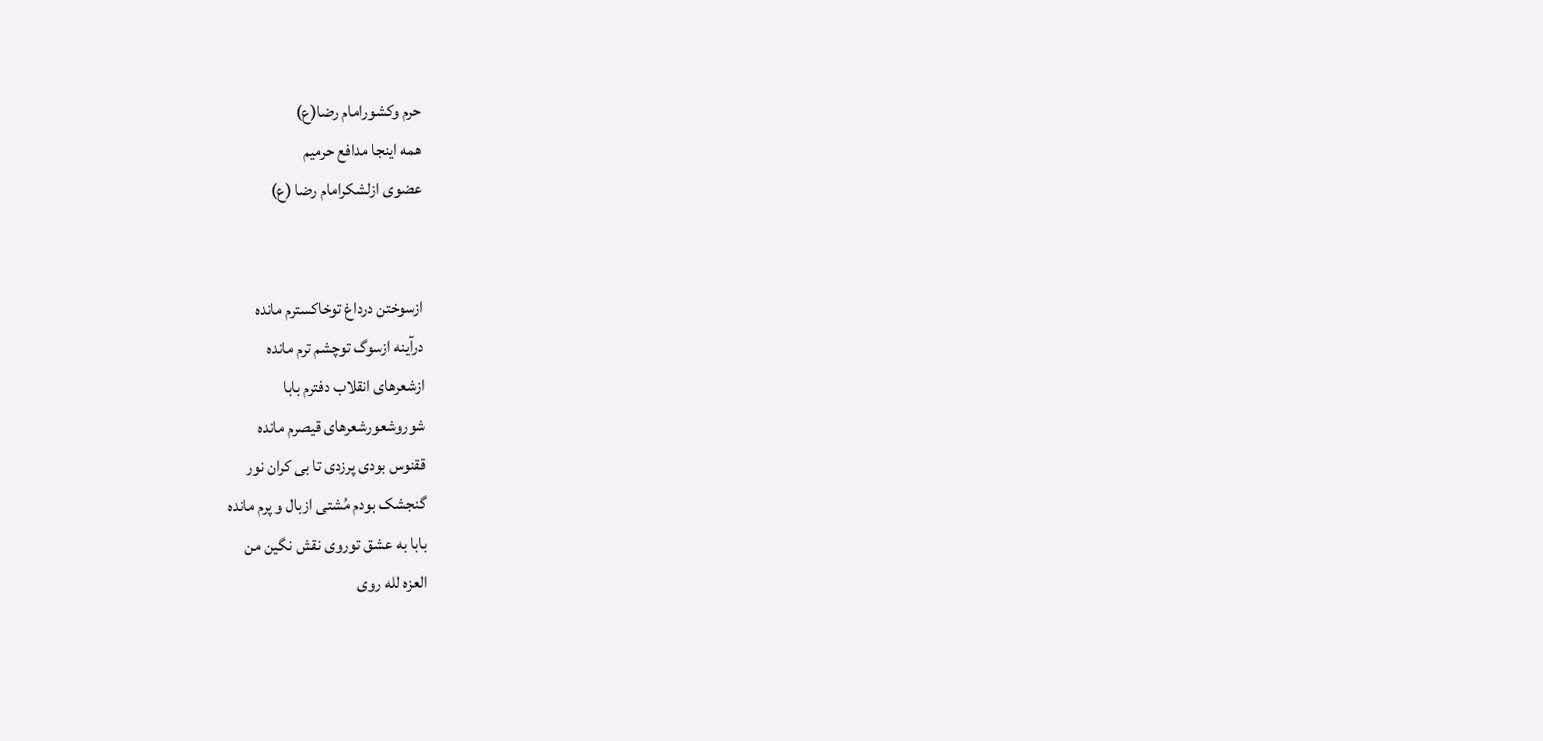حرم وکشورامام رضا(ع)
همه اینجا مدافع حرمیم
عضوی ازلشکرامام رضا (ع)


ازسوختن درداغ توخاکسترم مانده
درآینه ازسوگ توچشم ترم مانده
ازشعرهای انقلاب دفترم بابا
شوروشعورشعرهای قیصرم مانده
ققنوس بودی پرزدی تا بی کران نور
گنجشک بودم مُشتی ازبال و پرم مانده
بابا به عشق توروی نقش نگین من
العزه لله روی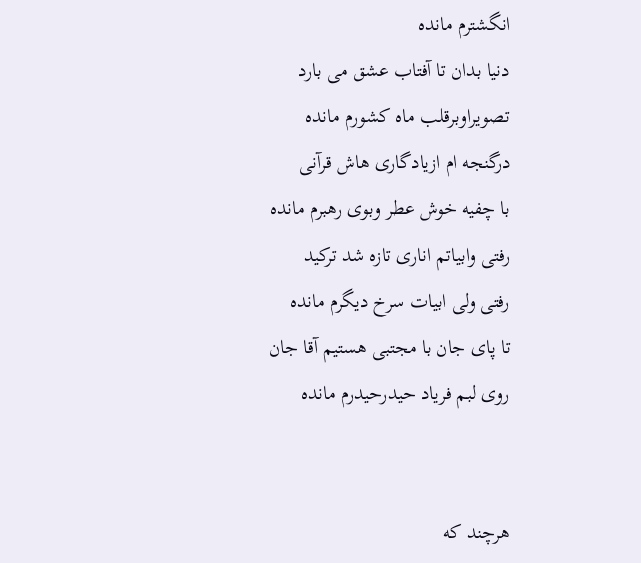انگشترم مانده
دنیا بدان تا آفتاب عشق می بارد
تصویراوبرقلب ماه کشورم مانده
درگنجه ام ازیادگاری هاش قرآنی
با چفیه خوش عطر وبوی رهبرم مانده
رفتی وابیاتم اناری تازه شد ترکید
رفتی ولی ابیات سرخ دیگرم مانده
تا پای جان با مجتبی هستیم آقا جان
روی لبم فریاد حیدرحیدرم مانده


هرچند که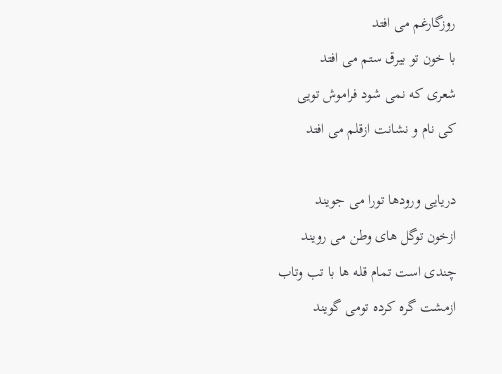روزگارغم می افتد
با خون تو بیرق ستم می افتد
شعری که نمی شود فراموش تویی
کی نام و نشانت ازقلم می افتد

دریایی ورودها تورا می جویند
ازخون توگل های وطن می رویند
چندی است تمام قله ها با تب وتاب
ازمشت گره کرده تومی گویند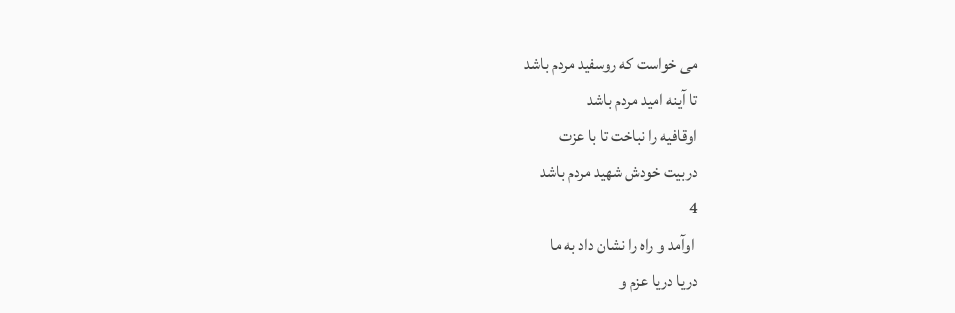می خواست که روسفید مردم باشد
تا آینه امید مردم باشد
اوقافیه را نباخت تا با عزت
دربیت خودش شهید مردم باشد
4
 اوآمد و راه را نشان داد به ما
دریا دریا عزم و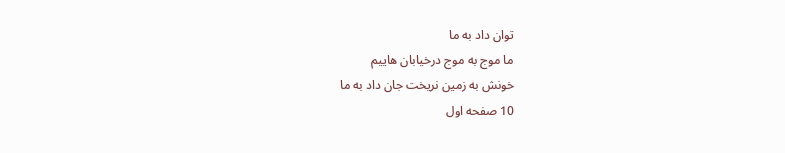توان داد به ما
ما موج به موج درخیابان هاییم
خونش به زمین نریخت جان داد به ما
10 صفحه اول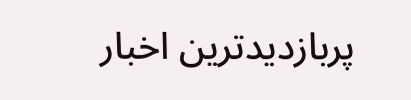پربازدیدترین اخبار